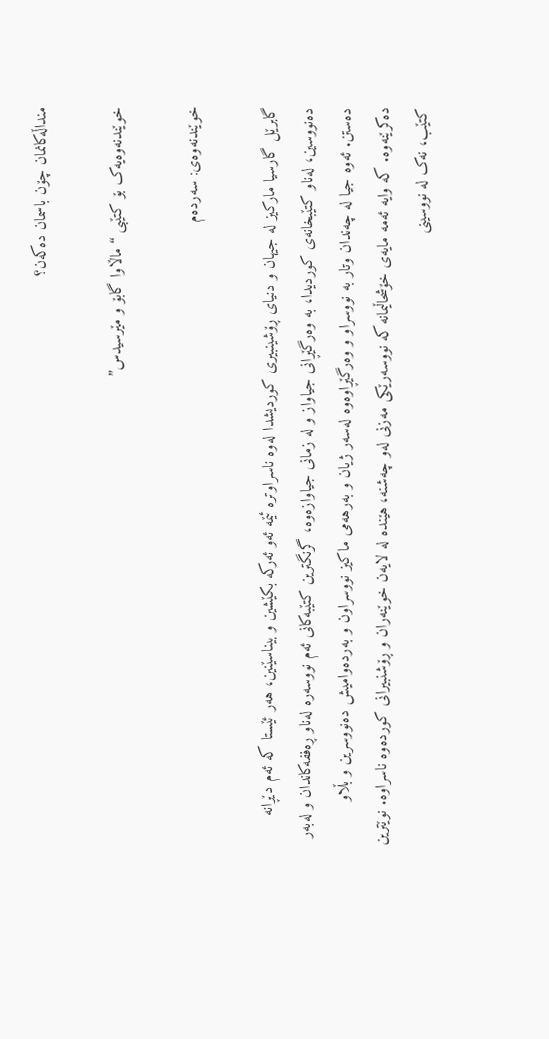منداڵەکانمان چۆن باسمان دەکەن؟

خوێندنەوەیەک بۆ کتێبی “ماڵاوا گابۆ و مێرسیدس”

خوێندنەوەی: سەردەم

گابرێل گارسیا مارکیز لە جیهان و دنیای ڕۆشینبیری کوردیشدا لەوە ناسراوترە ئێمە ئەو ئەرکە بکێشین و بیناسێنین، هەر ئێستا کە ئەم دێڕانە دەنووسین، لەناو کتێبخانەی کوردیدا، بە وەرگێڕانی جیاواز و لە زمانی جیاوازەوە، گرنگترین کتێبەکانی ئەم نووسەرە لەناو ڕەففەکاندان و لەبەر دەستن. ئەوە جیا لە چەندان وتار بە نووسراو و وەرگێڕاوەوە لەسەر ژیان و بەرهەمی ماکیز نووسراون و بەردەوامیش دەنووسرین و بڵاو دەکرێنەوە. کە وایە ئەمە مایەی خۆشحاڵیمانە کە نووسەرێکی مەزنی لەو چەشنە، هێندە لە لایەن خوێنەران و ڕۆشنبیرانی کوردەوە ناسراوە. نوێترین کتێب، نەک لە نووسینی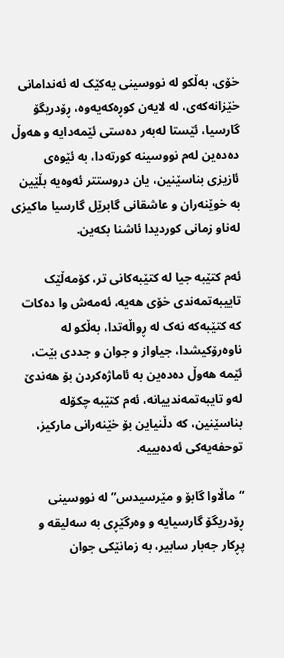خۆی، بەڵکو لە نووسینی یەکێک لە ئەندامانی خێزانەکەی، لە لایەن کوڕەکەیەوە، ڕۆدریگۆ گارسیا، ئێستا لەبەر دەستی ئێمەدایە و هەوڵ دەدەین لەم نووسینە کورتەدا، بە ئێوەی ئازیزی بناسێنین، یان دروستتر ئەوەیە بڵێین بە خوێنەران و عاشقانی گابرێل گارسیا ماکیزی لەناو زمانی کوردیدا ئاشنا بکەین.

ئەم کتێبە جیا لە کتێبەکانی تر، کۆمەڵێک تاییبەتمەندی خۆی هەیە، ئەمەش وا دەکات کە کتێبەکە نەک لە ڕواڵەتدا، بەڵکو لە ناوەرۆکیشدا، جیاواز و جوان و جددی بێت، ئێمە هەوڵ دەدەین بە ئاماژەکردن بۆ هەندێ لەو تایبەتمەندییانە، ئەم کتێبە چکۆلە بناسێنین، کە دڵنیاین بۆ خێنەرانی مارکیز، توحفەیەکی ئەدەبییە.

“ماڵاوا گابۆ و مێرسیدس” لە نووسینی ڕۆدریگۆ گارسیایە و وەرگێڕی بە سەلیقە و پڕکار جەبار سابیر، بە زمانێکی جوان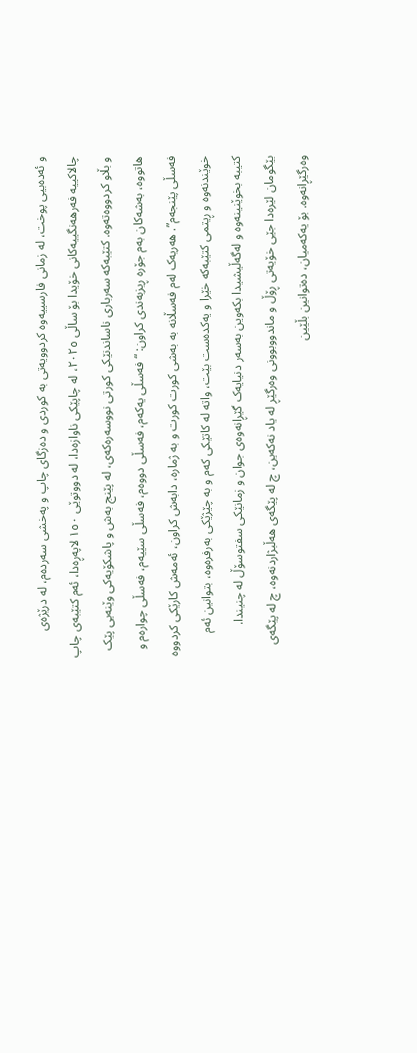و ئەدەبیی پوخت، لە زمانی فارسییەوە کردوویەتی بە کوردی و دەزگای چاپ و پەخشی سەردەم، لە درێژەی چالاکییە فەرهەنگییەکانی خۆیدا بۆ ساڵی ٢٠٢٥، لە چاپێکی ناوازەدا، لە دووتوێی ١٥٠ لاپەڕەدا، ئەم کتێبەی چاپ و بڵاو کردووەتەوە. کتێبەکە سەرباری ناساندنێکی کورتی نووسەرەکەی، لە پێنج بەش و پاشکۆیەکی وێنەیی پێک هاتووە، بەشەکان بەم جۆرە ڕیزبەندی کراون: “فەسڵی یەکەم، فەسڵی دووەم، فەسڵی سێیەم، فەسڵی چوارەم و فەسڵی پێنجەم”. هەریەک لەم فەسڵانە بە بەشی کورت کورت و بە ژمارە، دابەش کراون، ئەمەش کارێکی کردووە خوێندنەوە و ڕیتمی کتێبەکە خێرا و یەکدەست بێت، واتە لە کاتێکی کەم و بە چێژێکی بەرفرەوە، بتوانین ئەم کتیبە بخوێنینەوە و لەگەڵیشیدا بکەوین بەسەر دنیایەک گێڕانەوەی جوان و زمانێکی سفتوسۆڵ لە چنیندا. بێگومان لێرەدا جێی خۆیەتی ڕۆڵ و ماندووبوونی وەرگێڕ لە یاد نەکەین، چ لە پێگەی هەڵبژاردنەوە، چ لە پێگەی وەرگێڕانەوە. بۆ یەکەمیان، دەتوانین بڵێین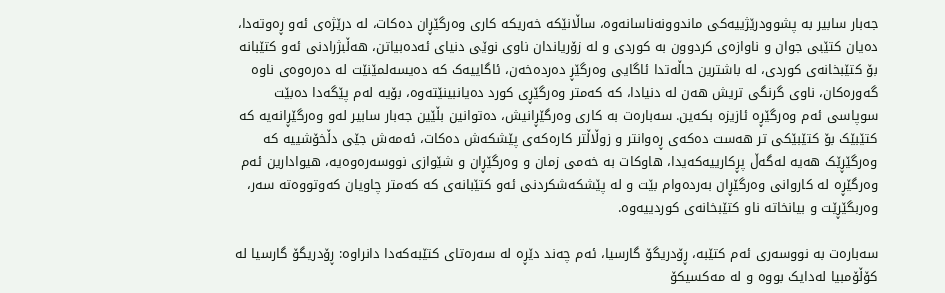جەبار سابیر بە پشوودرێژییەکی ماندوونەناسانەوە، ساڵانێکە خەریکە کاری وەرگێڕان دەکات، لە درێژەی ئەو ڕەوتەدا، دەیان کتێبی جوان و ناوازەی کردوون بە کوردی و لە زۆریاندان ناوی نوێی دنیای ئەدەبیاتن، هەڵبژرادنی ئەو کتێبانە بۆ کتێبخانەی کوردی، لە باشترین حاڵەتدا ئاگایی وەرگێڕ دەردەخەن، ئاگاییەک کە دەیسەلمێنێت لە دەرەوەی ناوە گەورەکان، ناوی گرنگی تریش هەن لە دنیادا، کە کەمتر وەرگێڕی کورد دەیانبینێتەوە، بۆیە لەم پێگەدا دەبێت سوپاسی ئەم وەرگێڕە ئازیزە بکەین. سەبارەت بە کاری وەرگێڕانیش، دەتوانین بڵێین جەبار سابیر لەو وەرگێڕانەیە کە کتێبێک بۆ کتێبێکی تر هەست دەکەی ڕەوانتر و زوڵاڵتر کارەکەی پێشکەش دەکات، ئەمەش جێی دڵخۆشییە کە وەرگێڕێک هەیە لەگەڵ پڕکارییەکەیدا، هاوکات بە خەمی زمان و وەرگێڕان و شێوازی نووسەرەوەیە، هیوادارین ئەم وەرگێڕە لە کاروانی وەرگێڕان بەردەوام بێت و لە پێشکەشکردنی ئەو کتێبانەی کە کەمتر چاویان کەوتووەتە سەر، وەربگێڕێت و بیانخاتە ناو کتێبخانەی کوردییەوە.

سەبارەت بە نووسەری ئەم کتێبە، ڕۆدریگۆ گارسیا، ئەم چەند دێڕە لە سەرەتای کتێبەکەدا دانراوە: ڕۆدریگۆ گارسیا لە کۆڵۆمبیا لەدایک بووە و لە مەکسیکۆ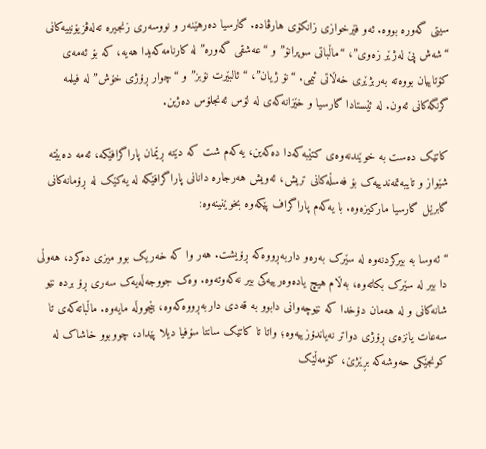سیتی گەورە بووە. ئەو فێرخوازی زانکۆی هارڤادە. گارسیا دەرهێنەر و نووسەری زنجیرە تەلەڤزیۆنییەکانی “شەش پێ لەژێر زەوی”، “ماڵباتی سوپرانۆ” و “عەشقی گەورە” لە کارنامەکەیدا هەیە، کە بۆ ئەمەی کۆتاییان بووەتە بەربژێری خەڵاتی ئیمی. “نۆ ژیان”، “ئالبێرت نۆبز” و “چوار ڕۆژی خۆش” لە فیلمە گرنگەکانی ئەون. لە ئێستادا گارسیا و خێزانەکەی لە لۆس ئەنجلۆس دەژین.

کاتێک دەست بە خوێندنەوەی کتێبەکەدا دەکەین، یەکەم شت کە دێتە ڕێمان پاراگرافێکە، ئەمە دەبێتە شێواز و تایبەتمەندییەک بۆ فەسڵەکانی تریش، ئەویش هەرجارە دانانی پاراگرافێکە لە یەکێک لە ڕۆمانەکانی گابرێل گارسیا مارکیزەوە. با یەکەم پاراگراف پێکەوە بخوێنینەوە:

“ئەوسا بە بیرکردنەوە لە سێرک بەرەو داربەڕووەکە ڕۆیشت. هەر وا کە خەریک بوو میزی دەکرد، هەوڵی دا بیر لە سێرک بکاتەوە، بەڵام هیچ یادەوەرییەکی بیر نەکەوتەوە. وەک جووجەڵەیەک سەری ڕۆ بردە نێو شانەکانی و لە هەمان دۆخدا کە نێوچەوانی دابوو بە قەدی داربەڕووەکەوە، بێجووڵە مایەوە. ماڵباتەکەی تا سەعات یانزەی ڕۆژی دواتر نەیاندۆزییەوە؛ واتا تا کاتێک سانتا سۆفیا دیلا پێداد، چووبوو خاشاک لە کونجێکی حەوشەکە بڕێژێ، کۆمەڵێک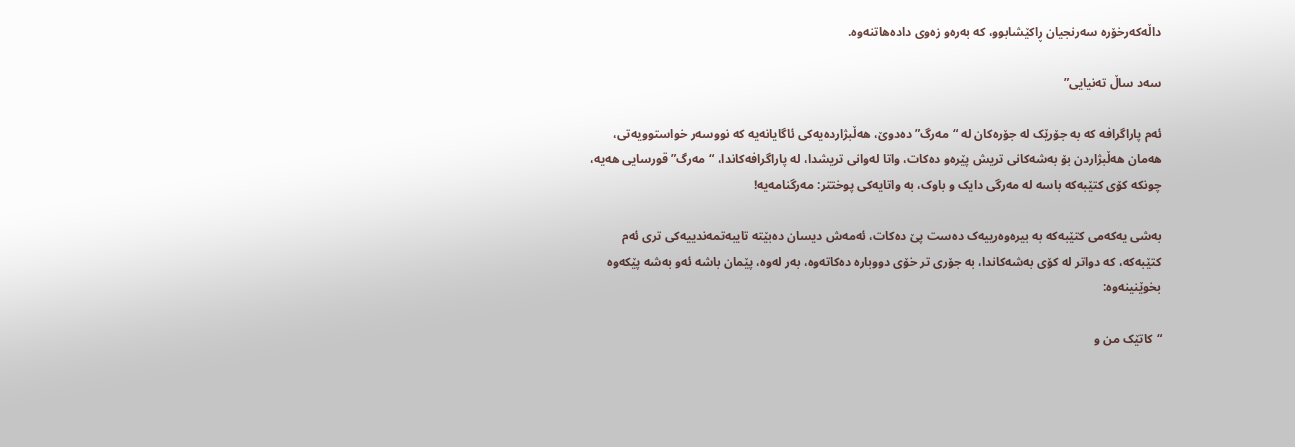داڵەکەرخۆرە سەرنجیان ڕاکێشابوو، کە بەرەو زەوی دادەهاتنەوە.

سەد ساڵ تەنیایی”

ئەم پاراگرافە کە بە جۆرێک لە جۆرەکان لە “مەرگ” دەدوێ، هەڵبژاردەیەکی ئاگایانەیە کە نووسەر خواستوویەتی، هەمان هەڵبژاردن بۆ بەشەکانی تریش پێرەو دەکات، واتا لەوانی تریشدا، لە پاراگرافەکاندا، “مەرگ” قورسایی هەیە، چونکە کۆی کتێبەکە باسە لە مەرگی دایک و باوک، بە واتایەکی پوختتر: مەرگنامەیە!

بەشی یەکەمی کتێبەکە بە بیرەوەرییەک دەست پێ دەکات، ئەمەش دیسان دەبێتە تایبەتمەندییەکی تری ئەم کتێبەکە، کە دواتر لە کۆی بەشەکاندا، بە جۆری تر خۆی دووبارە دەکاتەوە، بەر لەوە، پێمان باشە ئەو بەشە پێکەوە بخوێنینەوە:

“کاتێک من و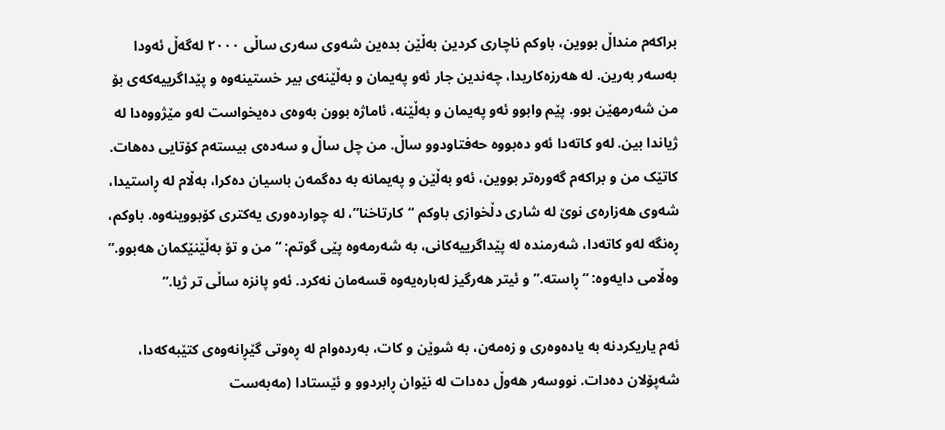براکەم منداڵ بووین، باوکم ناچاری کردین بەڵێن بدەین شەوی سەری ساڵی ٢٠٠٠ لەگەڵ ئەودا بەسەر بەرین. لە هەرزەکاریدا، چەندین جار ئەو پەیمان و بەڵێنەی بیر خستینەوە و پێداگرییەکەی بۆ من شەرمهێن بوو. پێم وابوو ئەو پەیمان و بەڵێنە، ئاماژە بوون بەوەی دەیخواست لەو مێژووەدا لە ژیاندا بین. لەو کاتەدا ئەو دەبووە حەفتاودوو ساڵ. من چل ساڵ و سەدەی بیستەم کۆتایی دەهات. کاتێک من و براکەم گەورەتر بووین، ئەو بەڵێن و پەیمانە بە دەگمەن باسیان دەکرا، بەڵام لە ڕاستیدا، شەوی هەزارەی نوێ لە شاری دڵخوازی باوکم “کارتاخنا”، لە چواردەوری یەکتری کۆبووینەوە. باوکم، ڕەنگە لەو کاتەدا، شەرمندە لە پێداگرییەکانی، بە شەرمەوە پێی گوتم: “من و تۆ بەڵێنێکمان هەبوو.” وەڵامی دایەوە: “ڕاستە.” و ئیتر هەرگیز لەبارەیەوە قسەمان نەکرد. ئەو پانزە ساڵی تر ژیا.”

ئەم یاریکردنە بە یادەوەری و زەمەن، بە شوێن و کات، بەردەوام لە ڕەوتی گێڕانەوەی کتێبەکەدا، شەپۆلان دەدات. نووسەر هەوڵ دەدات لە نێوان ڕابردوو و ئێستادا (مەبەست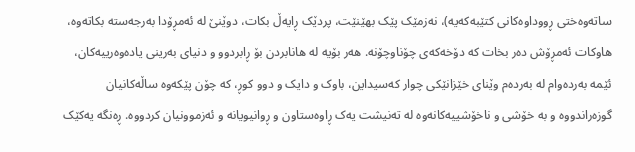ساتەوەختی ڕووداوەکانی کتێبەکەیە)، نەزمێک پێک بهێنێت، پردێک ڕایەڵ بکات، دوێنێ لە ئەمڕۆدا بەرجەستە بکاتەوە، هاوکات ئەمڕۆش دەر بخات کە دۆخەکەی چۆناوچۆنە. هەر بۆیە لە هانابردن بۆ ڕابردوو و دنیای بەرینی یادەوەرییەکان، ئێمە بەردەوام لە بەردەم وێنای خێزانێکی چوار کەسیداین، باوک و دایک و دوو کوڕ، کە چۆن پێکەوە ساڵەکانیان گوزەراندووە و بە خۆشی و ناخۆشییەکانەوە لە تەنیشت یەک ڕاوەستاون و ڕوانیویانە و ئەزموونیان کردووە. ڕەنگە یەکێک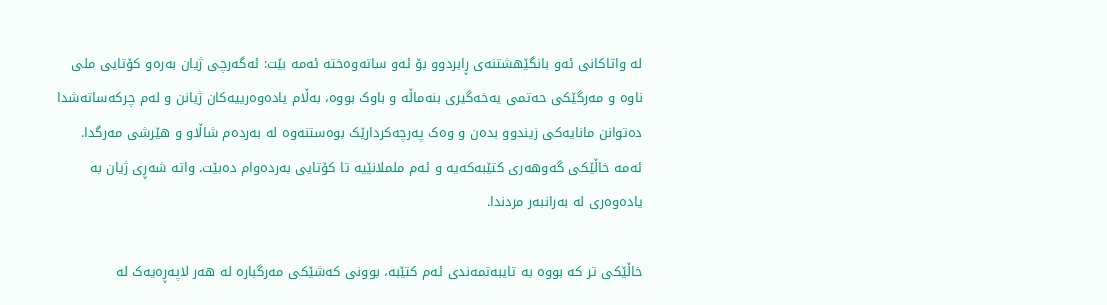لە واتاکانی ئەو بانگێهشتنەی ڕابردوو بۆ ئەو ساتەوەختە ئەمە بێت: ئەگەرچی ژیان بەرەو کۆتایی ملی ناوە و مەرگێکی حەتمی یەخەگیری بنەماڵە و باوک بووە، بەڵام یادەوەرییەکان ژیانن و لەم چرکەساتەشدا دەتوانن مانایەکی زیندوو بدەن و وەک پەرچەکردارێک بوەستنەوە لە بەردەم شاڵاو و هێرشی مەرگدا. ئەمە خاڵێکی گەوهەری کتێبەکەیە و ئەم ململانێیە تا کۆتایی بەردەوام دەبێت. واتە شەڕی ژیان بە یادەوەری لە بەرانبەر مردندا.

خاڵێکی تر کە بووە بە تایبەتمەندی ئەم کتێبە، بوونی کەشێکی مەرگبارە لە هەر لاپەڕەیەک لە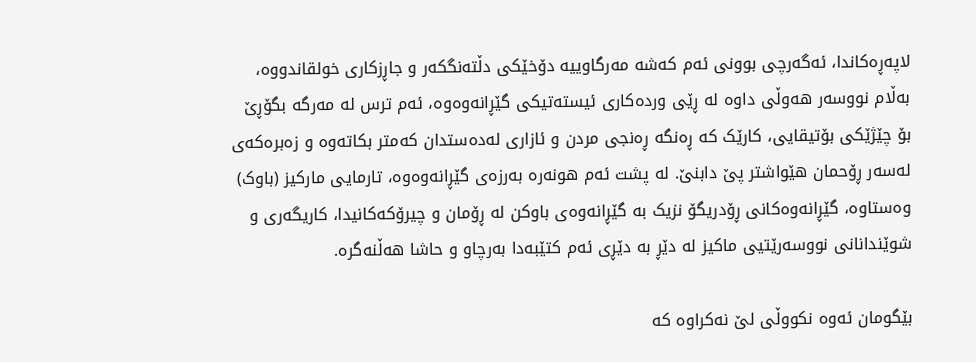لاپەڕەکاندا، ئەگەرچی بوونی ئەم کەشە مەرگاوییە دۆخێکی دڵتەنگکەر و جاڕزکاری خولقاندووە، بەڵام نووسەر هەوڵی داوە لە ڕێی وردەکاری ئیستەتیکی گێڕانەوەوە، ئەم ترس لە مەرگە بگۆڕێ بۆ چێژێکی بۆتیقایی، کارێک کە ڕەنگە ڕەنجی مردن و ئازاری لەدەستدان کەمتر بکاتەوە و زەبرەکەی لەسەر ڕۆحمان هێواشتر پێ دابنێ. لە پشت ئەم هونەرە بەرزەی گێڕانەوەوە، تارمایی مارکیز (باوک) وەستاوە، گێڕانەوەکانی ڕۆدریگۆ نزیک بە گێڕانەوەی باوکن لە ڕۆمان و چیرۆکەکانیدا، کاریگەری و شوێندانانی نووسەرێتیی ماکیز لە دێڕ بە دێڕی ئەم کتێبەدا بەرچاو و حاشا هەڵنەگرە.

بێگومان ئەوە نکووڵی لێ نەکراوە کە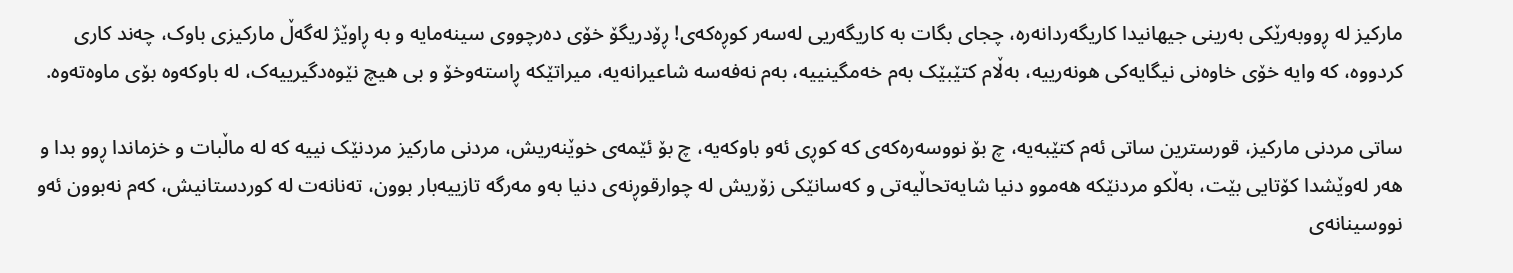مارکیز لە ڕووبەرێکی بەرینی جیهانیدا کاریگەردانەرە، چجای بگات بە کاریگەریی لەسەر کوڕەکەی! ڕۆدریگۆ خۆی دەرچووی سینەمایە و بە ڕاوێژ لەگەڵ مارکیزی باوک، چەند کاری کردووە، کە وایە خۆی خاوەنی نیگایەکی هونەرییە، بەڵام کتێبێک بەم خەمگینییە، بەم نەفەسە شاعیرانەیە، میراتێکە ڕاستەوخۆ و بی هیچ نێوەدگیرییەک، لە باوکەوە بۆی ماوەتەوە.

ساتی مردنی مارکیز، قورسترین ساتی ئەم کتێبەیە، چ بۆ نووسەرەکەی کە کوڕی ئەو باوکەیە، چ بۆ ئێمەی خوێنەریش، مردنی مارکیز مردنێک نییە کە لە ماڵبات و خزماندا ڕوو بدا و هەر لەوێشدا کۆتایی بێت، بەڵکو مردنێکە هەموو دنیا شایەتحاڵیەتی و کەسانێکی زۆریش لە چوارقوڕنەی دنیا بەو مەرگە تازییەبار بوون، تەنانەت لە کوردستانیش، کەم نەبوون ئەو نووسینانەی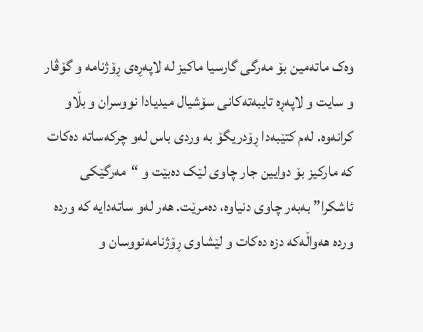وەک ماتەمین بۆ مەرگی گارسیا ماکیز لە لاپەڕەی ڕۆژنامە و گۆڤار و سایت و لاپەڕە تایبەتەکانی سۆشیال میدیادا نووسران و بڵاو کرانەوە. لەم کتێبەدا ڕۆدریگۆ بە وردی باس لەو چرکەساتە دەکات کە مارکیز بۆ دوایین جار چاوی لێک دەبێت و “مەرگێکی ئاشکرا” بەبەر چاوی دنیاوە، دەمرێت. هەر لەو ساتەدایە کە وردە وردە هەواڵەکە دزە دەکات و لێشاوی ڕۆژنامەنووسان و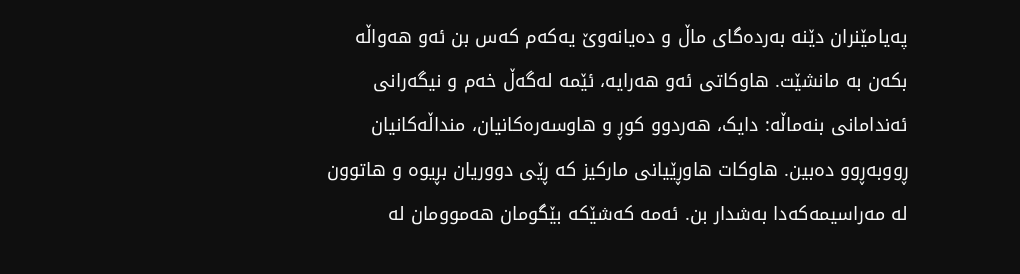پەیامێنران دێنە بەردەگای ماڵ و دەیانەوێ یەکەم کەس بن ئەو هەواڵە بکەن بە مانشێت. هاوکاتی ئەو هەرایە، ئێمە لەگەڵ خەم و نیگەرانی ئەندامانی بنەماڵە: دایک، هەردوو کوڕ و هاوسەرەکانیان، منداڵەکانیان ڕووبەڕوو دەبین. هاوکات هاوڕێیانی مارکیز کە ڕێی دووریان بڕیوە و هاتوون لە مەراسیمەکەدا بەشدار بن. ئەمە کەشێکە بێگومان هەموومان لە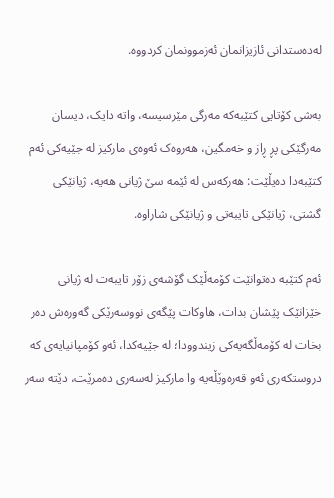لەدەستدانی ئازیزانمان ئەزموونمان کردووە.

بەشی کۆتایی کتێبەکە مەرگی مێرسیسە، واتە دایک، دیسان مەرگێکی پڕ ڕاز و خەمگین، هەروەک ئەوەی مارکیز لە جێیەکی ئەم کتێبەدا دەیڵێت: هەرکەس لە ئێمە سێ ژیانی هەیە، ژیانێکی گشتی، ژیانێکی تایبەتی و ژیانێکی شاراوە.

ئەم کتێبە دەتوانێت کۆمەڵێک گۆشەی زۆر تایبەت لە ژیانی خێزانێک پێشان بدات، هاوکات پێگەی نووسەرێکی گەورەش دەر بخات لە کۆمەڵگەیەکی زیندوودا؛ لە جێیەکدا، ئەو کۆمپانیایەی کە دروستکەری ئەو قەرەوێڵەیە وا مارکیز لەسەری دەمرێت، دێتە سەر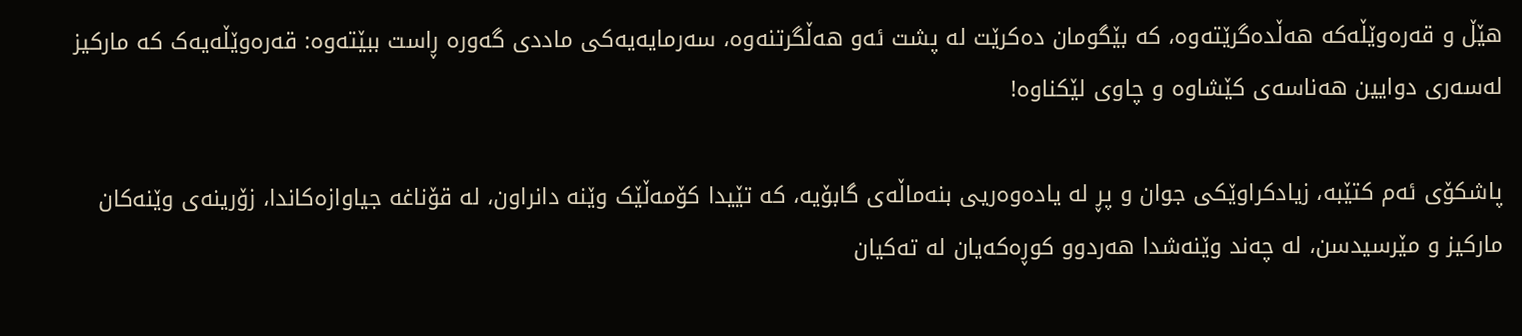هێڵ و قەرەوێڵەکە هەڵدەگرێتەوە، کە بێگومان دەکرێت لە پشت ئەو هەڵگرتنەوە، سەرمایەیەکی ماددی گەورە ڕاست ببێتەوە: قەرەوێڵەیەک کە مارکیز لەسەری دوایین هەناسەی کێشاوە و چاوی لێکناوە!

پاشکۆی ئەم کتێبە، زیادکراوێکی جوان و پڕ لە یادەوەریی بنەماڵەی گابۆیە، کە تێیدا کۆمەڵێک وێنە دانراون، لە قۆناغە جیاوازەکاندا، زۆرینەی وێنەکان مارکیز و مێرسیدسن، لە چەند وێنەشدا هەردوو کوڕەکەیان لە تەکیان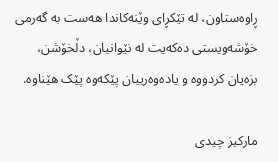ڕاوەستاون، لە تێکڕای وێنەکاندا هەست بە گەرمی خۆشەویستی دەکەیت لە نێوانیان، دڵخۆشن، بزەیان کردووە و یادەوەرییان پێکەوە پێک هێناوە.

مارکیز چیدی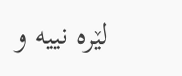لێرە نییە و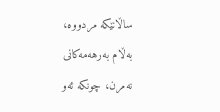ساڵانێکە مردووە، بەڵام بەرهەمەکانی نەمرن، چونکە ئەو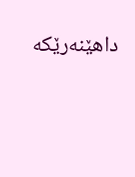داهێنەرێکە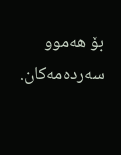بۆ هەموو سەردەمەکان.